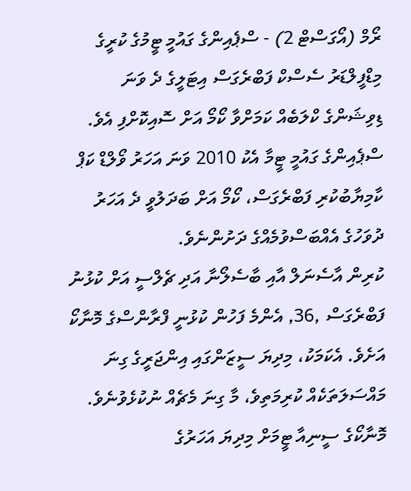ރޯމް (އޯގަސްޓް 2) - ސްޕެއިންގެ ގައުމީ ޓީމުގެ ކުރީގެ މިޑްފީލްޑަރު ސެސްކް ފަބްރެގަސް އިޓަލީގެ ދެ ވަނަ ޑިވިޝަންގެ ކްލަބެއް ކަމަށްވާ ކޯމޯ އަށް ސޮއިކޮށްފި އެވެ.
ސްޕެއިންގެ ގައުމީ ޓީމާ އެކު 2010 ވަނަ އަހަރު ވޯލްޑް ކަޕް ކާމިޔާބުކުރި ފަބްރެގަސް، ކޯމޯ އަށް ބަދަލުވީ ދެ އަހަރު ދުވަހުގެ އެއްބަސްވުމެއްގެ ދަށުންނެވެ.
ކުރިން އާސެނަލް އާއި ބާސެލޯނާ އަދި ޗެލްސީ އަށް ކުޅުނު ފަބްރެގަސް ,36, އެންމެ ފަހުން ކުޅުނީ ފްރާންސްގެ މޮނާކޯ އަށެވެ. އެކަމަކު، މިދިޔަ ސީޒަންގައި އިންޖަރީގެ ގިނަ މައްސަލަތަކެއް ކުރިމަތިވެ، މާ ގިނަ މެޗެއް ނުކުޅެވުނެވެ. މޮނާކޯގެ ސީނިއާ ޓީމަށް މިދިޔަ އަހަރުގެ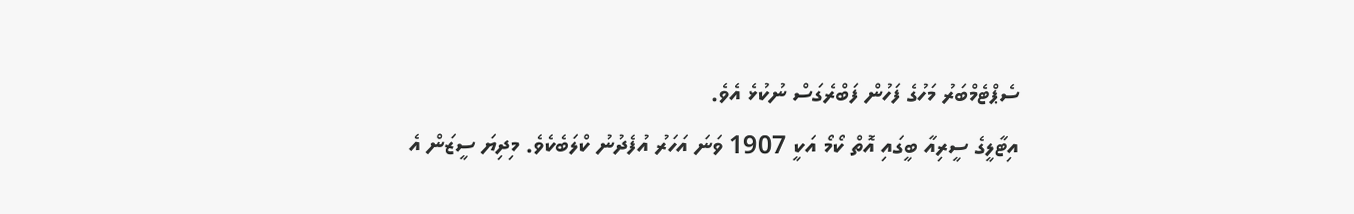ސެޕްޓެމްބަރު މަހުގެ ފަހުން ފަބްރެގަސް ނުކުޅެ އެވެ.
އިޓާލީގެ ސީރިއާ ބީގައި އޮތް ކޯމޯ އަކީ 1907 ވަނަ އަހަރު އުފެދުނު ކްލަބެކެވެ. މިދިޔަ ސީޒަން އެ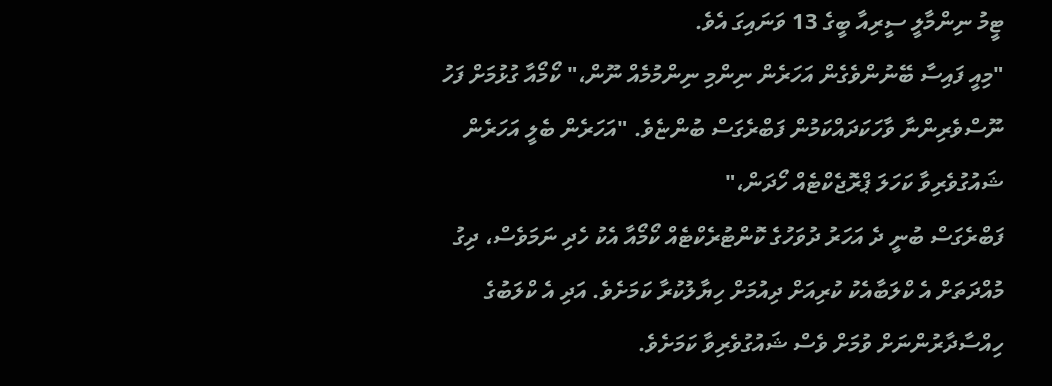ޓީމު ނިންމާލީ ސީރިއާ ބީގެ 13 ވަނައިގަ އެވެ.
"މިއީ ފައިސާ ބޭނުންވެގެން އަހަރެން ނިންމި ނިންމުމެއް ނޫން،" ކޯމޯއާ ގުޅުމަށް ފަހު ނޫސްވެރިންނާ ވާހަކަދައްކަމުން ފަބްރެގަސް ބުންޏެވެ. "އަހަރެން ބެލީ އަހަރެން ޝައުގުވެރިވާ ކަހަލަ ޕްރޮޖެކްޓެއް ހޯދަން،"
ފަބްރެގަސް ބުނީ ދެ އަހަރު ދުވަހުގެ ކޮންޓުރެކްޓެއް ކޯމޯއާ އެކު ހެދި ނަމަވެސް، ދިގު މުއްދަތަށް އެ ކްލަބާއެކު ކުރިއަށް ދިއުމަށް ހިޔާލުކުރާ ކަމަށެވެ. އަދި އެ ކްލަބުގެ ހިއްސާދާރުންނަށް ވުމަށް ވެސް ޝައުގުވެރިވާ ކަމަށެވެ.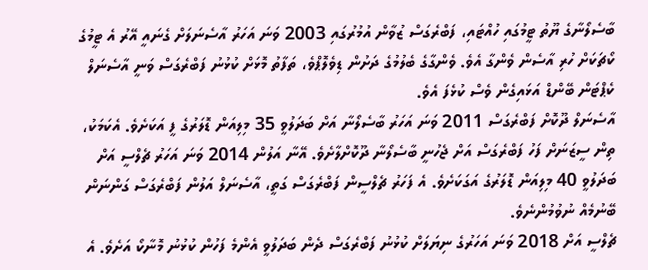ބާސެލޯނާގެ ޔޫތު ޓީމުގައި ހުއްޓައި، ފަބްރެގަސް ޒުވާން އުމުރުގައި 2003 ވަނަ އަހަރު އާސެނަލަށް ގެނައީ އޭރު އެ ޓީމުގެ ކޯޗަކަށް ހުރި އާސެން ވެންގާ އެވެ. ވެންގާގެ ބެލުމުގެ ދަށުން ޑިވެލޮޕްވެ، ތަފާތު މޮޅަށް ކުޅުނު ފަބްރެގަސް ވަނީ އާސެނަލް ކެޕްޓަން ބޭންޑް އަޅައިގެން ވެސް ކުޅެފަ އެވެ.
އާސެނަލް ދޫކޮށް ފަބްރެގަސް 2011 ވަނަ އަހަރު ބާސެލޯނާ އަށް ބަދަލުވީ 35 މިލިއަން ޑޮލަރުގެ ފީ އަކަށެވެ. އެކަމަކު، ތިން ސީޒަނަށް ފަހު ފަބްރެގަސް އަށް ޖެހުނީ ބާސެލޯނާ ދޫކޮށްލާށެވެ. އޭނާ އަލުން 2014 ވަނަ އަހަރު ޗެލްސީ އަށް ބަދަލުވީ 40 މިލިއަން ޑޮލަރުގެ އަގަކަށެވެ. އެ ފަހަރު ޗެލްސީން ފަބްރެގަސް ގަތީ، އާސެނަލް އަލުން ފަބްރެގަސް ގަންނަން ބޭނުމެއް ނުވުމުންނެވެ.
ޗެލްސީ އަށް 2018 ވަނަ އަހަރުގެ ނިޔަލަށް ކުޅުނު ފަބްރެގަސް ދެން ބަދަލުވީ އެންމެ ފަހުން ކުޅުނު މޮނާކޯ އަށެވެ. އެ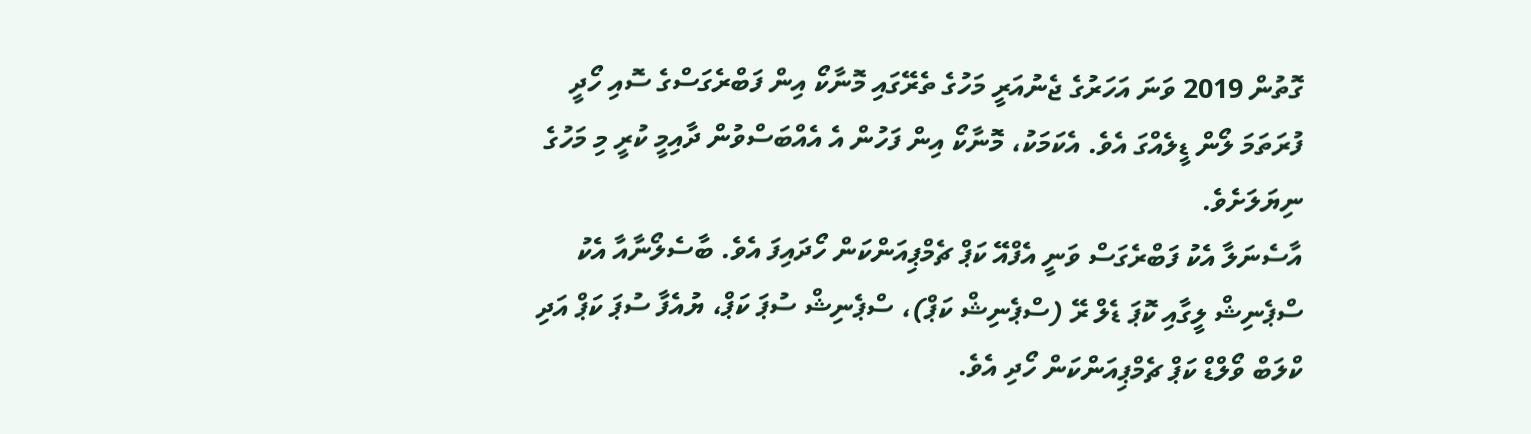ގޮތުން 2019 ވަނަ އަހަރުގެ ޖެނުއަރީ މަހުގެ ތެރޭގައި މޮނާކޯ އިން ފަބްރެގަސްގެ ސޮއި ހޯދީ ފުރަތަމަ ލޯން ޑީލެއްގަ އެވެ. އެކަމަކު، މޮނާކޯ އިން ފަހުން އެ އެއްބަސްވުން ދާއިމީ ކުރީ މި މަހުގެ ނިޔަލަށެވެ.
އާސެނަލާ އެކު ފަބްރެގަސް ވަނީ އެފްއޭ ކަޕް ޗެމްޕިއަންކަން ހޯދައިފަ އެވެ. ބާސެލޯނާއާ އެކު ސްޕެނިޝް ލީގާއި ކޮޕަ ޑެލް ރޭ (ސްޕެނިޝް ކަޕް)، ސްޕެނިޝް ސުޕަ ކަޕް، ޔުއެފާ ސުޕަ ކަޕް އަދި ކްލަބް ވޯލްޑް ކަޕް ޗެމްޕިއަންކަން ހޯދި އެވެ.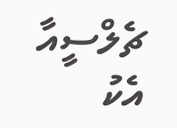ޗެލްސީއާ އެކު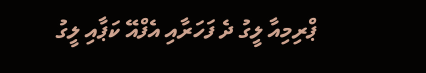ޕްރިމިއާ ލީގު ދެ ފަހަރާއި އެފްއޭ ކަޕާއި ލީގު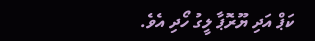ކަޕް އަދި ޔޫރޮޕާ ލީގު ހޯދި އެވެ.